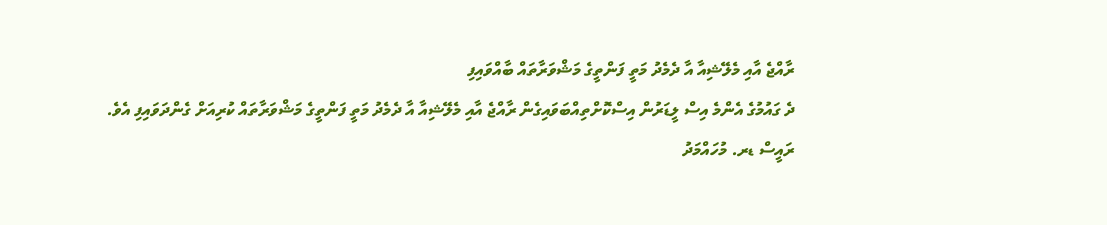ރާއްޖެ އާއި މެލޭޝިއާ އާ ދެމެދު މަތީ ފަންތީގެ މަޝްވަރާތައް ބާއްވައިފި
ދެ ގައުމުގެ އެންމެ އިސް ލީޑަރުން އިސްކޮށްތިއްބަވައިގެން ރާއްޖެ އާއި މެލޭޝިއާ އާ ދެމެދު މަތީ ފަންތީގެ މަޝްވަރާތައް ކުރިއަށް ގެންދަވައިފި އެވެ.
ރައީސް ޑރ. މުހައްމަދު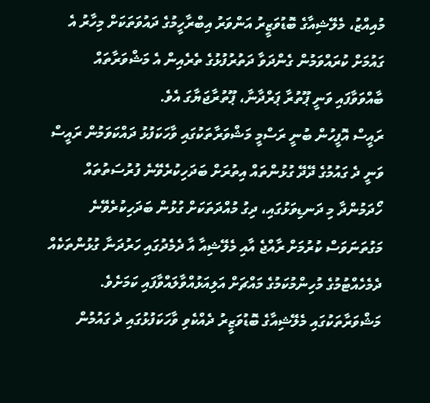މުއިއްޒު، މެލޭޝިއާގެ ބޮޑުވަޒީރު އަންވަރު އިބްރާހީމުގެ ދައުވަތަކަށް މިހާރު އެ ގައުމަށް ކުރައްވަމުން ގެންދަވާ ދަތުރުފުޅުގެ ތެރެއިން އެ މަޝްވަރާތައް ބާއްވަވާފައި ވަނީ ޕޫތުރާ ޕަރްދާނާ، ޕޫތުރާޖަޔާގަ އެވެ.
ރައީސް އޮފީހުން ބުނީ ރަސްމީ މަޝްވަރާތަކުގައި ވާހަކަފުޅު ދައްކަވަމުން ރައީސް ވަނީ ދެ ގައުމުގެ ދޭދޭ ގުޅުންތައް އިތުރަށް ބަދަހިކުރެވޭނެ ފުރުސަތުތައް ހޯދަމުންދާ މި ދަނޑިވަޅުގައި، ދިގު މުއްދަތަކަށް ގުޅުން ބަދަހިކުރެވޭނެ މަގުތަނަވަސް ކުރުމަށް ރާއްޖެ އާއި މެލޭޝިއާ އާ ދެމެދުގައި ހަރުދަނާ ގުޅުންތަކެއް ދެމެހެއްޓުމުގެ މުހިންމުކަމުގެ މައްޗަށް އަލިއަޅުއްވާލައްވާފައި ކަމަށެވެ.
މަޝްވަރާތަކުގައި މެލޭޝިއާގެ ބޮޑުވަޒީރު ދެއްކެވި ވާހަކަފުޅުގައި ދެ ގައުމުން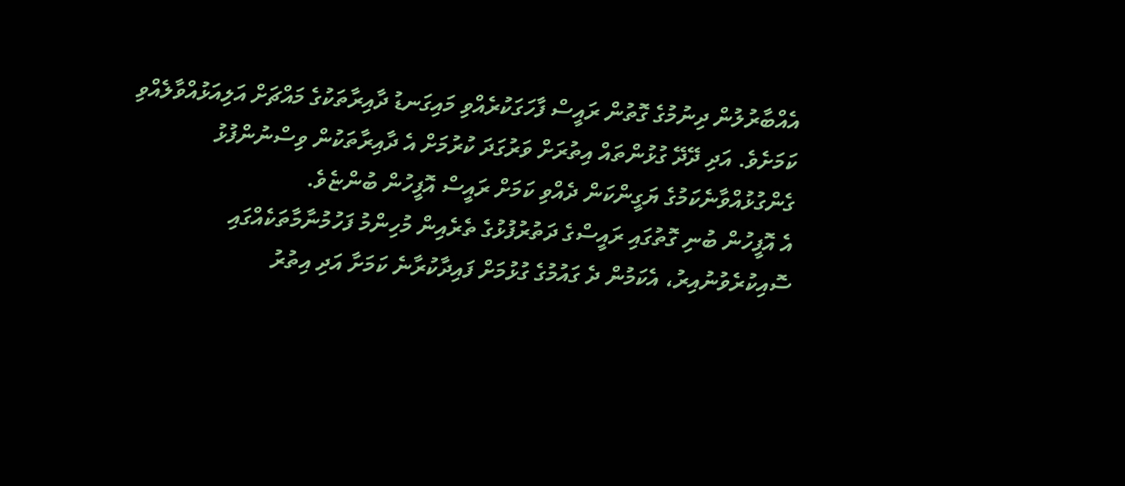އެއްބާރުލުން ދިނުމުގެ ގޮތުން ރައީސް ފާހަގަކުރެއްވި މައިގަނޑު ދާއިރާތަކުގެ މައްޗަށް އަލިއަޅުއްވާލެއްވި ކަމަށެވެ. އަދި ދޭދޭ ގުޅުންތައް އިތުރަށް ވަރުގަދަ ކުރުމަށް އެ ދާއިރާތަކުން ވިސްނުންފުޅު ގެންގުޅުއްވާނެކަމުގެ ޔަގީންކަން ދެއްވި ކަމަށް ރައީސް އޮފީހުން ބުންޏެވެ.
އެ އޮފީހުން ބުނި ގޮތުގައި ރައީސްގެ ދަތުރުފުޅުގެ ތެރެއިން މުހިންމު ފަހުމުނާމާތަކެއްގައި ސޮއިކުރެވުނުއިރު، އެކަމުން ދެ ގައުމުގެ ގުޅުމަށް ފައިދާކުރާނެ ކަމަށާ އަދި އިތުރު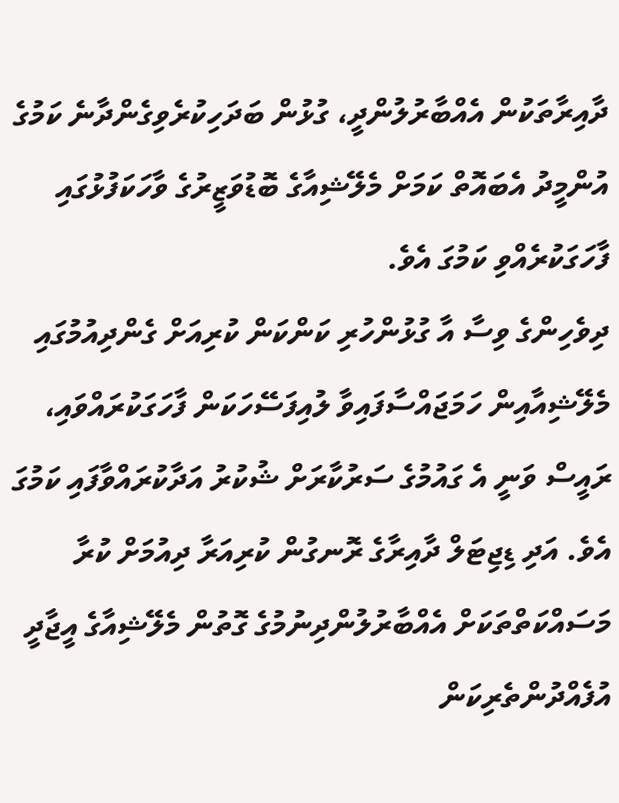ދާއިރާތަކުން އެއްބާރުލުންދީ، ގުޅުން ބަދަހިކުރެވިގެންދާނެ ކަމުގެ އުންމީދު އެބައޮތް ކަމަށް މެލޭޝިއާގެ ބޮޑުވަޒީރުގެ ވާހަކަފުޅުގައި ފާހަގަކުރެއްވި ކަމުގަ އެވެ.
ދިވެހިންގެ ވިސާ އާ ގުޅުންހުރި ކަންކަން ކުރިއަށް ގެންދިއުމުގައި މެލޭޝިއާއިން ހަމަޖައްސާފައިވާ ލުއިފަސޭހަކަން ފާހަގަކުރައްވައި، ރައީސް ވަނީ އެ ގައުމުގެ ސަރުކާރަށް ޝުކުރު އަދާކުރައްވާފައި ކަމުގަ އެވެ. އަދި ޑިޖިޓަލް ދާއިރާގެ ރޮނގުން ކުރިއަރާ ދިއުމަށް ކުރާ މަސައްކަތްތަކަށް އެއްބާރުލުންދިނުމުގެ ގޮތުން މެލޭޝިއާގެ އީޖާދީ އުފެއްދުންތެރިކަން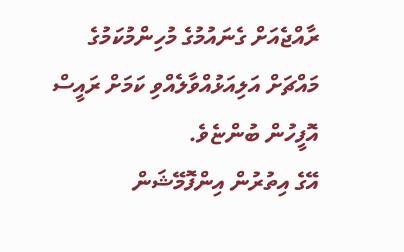ރާއްޖެއަށް ގެނައުމުގެ މުހިންމުކަމުގެ މައްޗަށް އަލިއަޅުއްވާލެއްވި ކަމަށް ރައީސް އޮފީހުން ބުންޏެވެ.
އޭގެ އިތުރުން އިންފޮމޭޝަން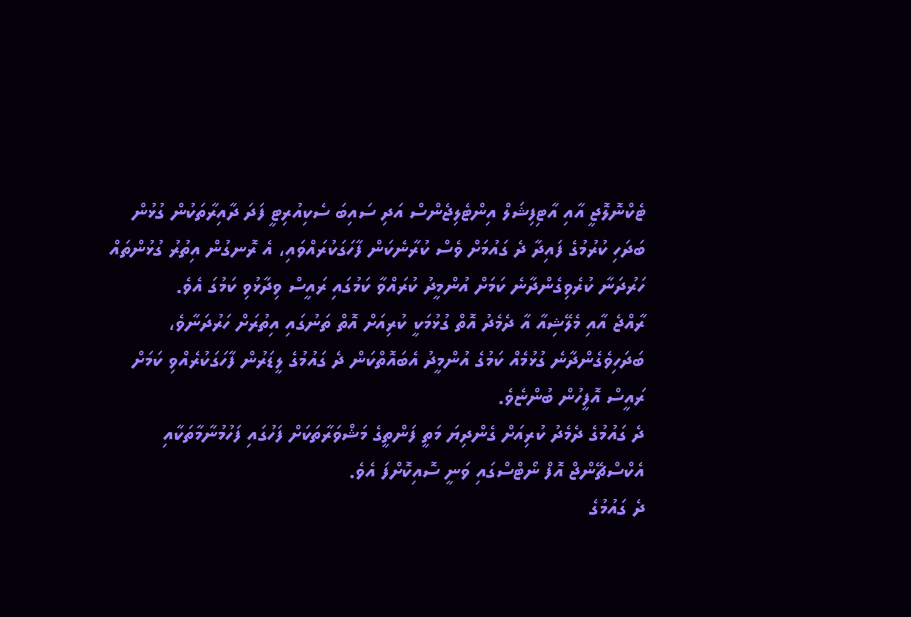ޓެކްނޮލޮޖީ އާއި އާޓިފިޝަލް އިންޓެލިޖެންސް އަދި ސައިބަ ސެކިއުރިޓީ ފަދަ ދާއިރާތަކުން ގުޅުން ބަދަހި ކުރުމުގެ ފައިދާ ދެ ގައުމަށް ވެސް ކުރާނެކަން ފާހަގަކުރައްވައި، އެ ރޮނގުން އިތުރު ގުޅުންތައް ހަރުދަނާ ކުރެވިގެންދާނެ ކަމަށް އުންމީދު ކުރައްވާ ކަމުގައި ރައީސް ވިދާޅުވި ކަމުގަ އެވެ.
ރާއްޖެ އާއި މެލޭޝިއާ އާ ދެމެދު އޮތް ގުޅުމަކީ ކުރިއަށް އޮތް ތަނުގައި އިތުރަށް ހަރުދަނާވެ، ބަދަހިވެގެންދާނެ ގުޅުމެއް ކަމުގެ އުންމީދު އެބައޮތްކަން ދެ ގައުމުގެ ލީޑަރުން ފާހަގަކުރެއްވި ކަމަށް ރައީސް އޮފީހުން ބުންޏެވެ.
ދެ ގައުމުގެ ދެމެދު ކުރިއަށް ގެންދިޔަ މަތީ ފަންތީގެ މަޝްވަރާތަކަށް ފަހުގައި ފަހުމުނާމާތަކާއި އެކްސްޗޭންޖް އޮފް ނޯޓްސްގައި ވަނީ ސޮއިކޮށްފަ އެވެ.
ދެ ގައުމުގެ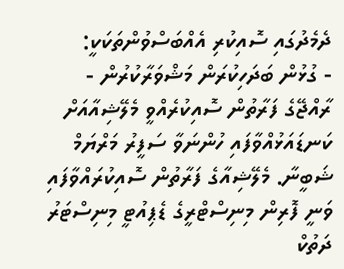ދެމެދުގައި ސޮއިކުރި އެއްބަސްވުންތަކަކީ:
- ގުޅުން ބަދަހިކުރަން މަޝްވަރާކުރުން - ރާއްޖޭގެ ފަރާތުން ސޮއިކުރެއްވީ މެލޭޝިއާއަށް ކަނޑައަޅުއްވާފައި ހުންނަވާ ސަފީރު މަރްޔަމް ޝަބީނާ. މެލޭޝިއާގެ ފަރާތުން ސޮއިކުރައްވާފައި ވަނީ ފޮރިން މިނިސްޓްރީގެ ޑެޕިއުޓީ މިނިސްޓަރު ދަތުކް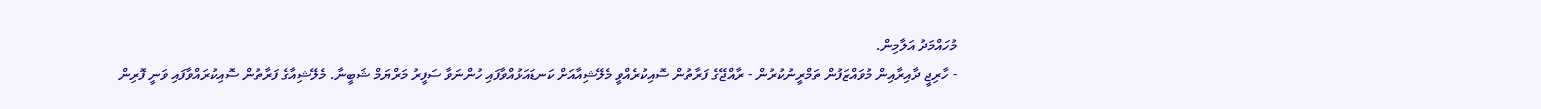މުހައްމަދު އަލާމިން.
- ހާރިޖީ ދާއިރާއިން މުވައްޒަފުން ތަމްރީނުކުރުން - ރާއްޖޭގެ ފަރާތުން ސޮއިކުރެއްވީ މެލޭޝިއާއަށް ކަނޑައަޅުއްވާފައި ހުންނަވާ ސަފީރު މަރްޔަމް ޝަބީނާ. މެލޭޝިއާގެ ފަރާތުން ސޮއިކުރައްވާފައި ވަނީ ފޮރިން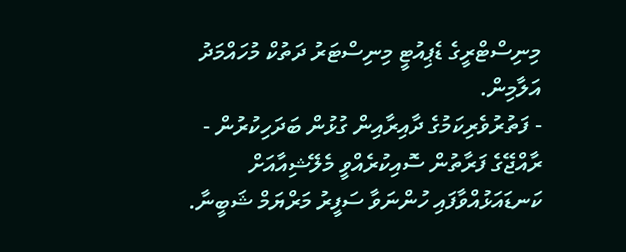މިނިސްޓްރީގެ ޑެޕިއުޓީ މިނިސްޓަރު ދަތުކް މުހައްމަދު އަލާމިން.
- ފަތުރުވެރިކަމުގެ ދާއިރާއިން ގުޅުން ބަދަހިކުރުން - ރާއްޖޭގެ ފަރާތުން ސޮއިކުރެއްވީ މެލޭޝިއާއަށް ކަނޑައަޅުއްވާފައި ހުންނަވާ ސަފީރު މަރްޔަމް ޝަބީނާ.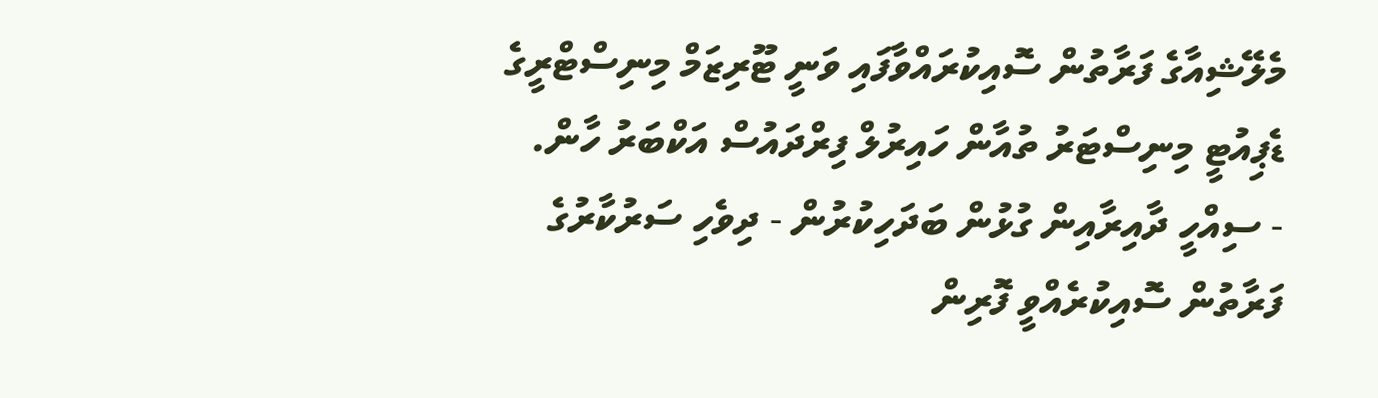މެލޭޝިއާގެ ފަރާތުން ސޮއިކުރައްވާފައި ވަނީ ޓޫރިޒަމް މިނިސްޓްރީގެ ޑެޕިއުޓީ މިނިސްޓަރު ތުއާން ހައިރުލް ފިރްދައުސް އަކްބަރު ހާން.
- ސިއްހީ ދާއިރާއިން ގުޅުން ބަދަހިކުރުން - ދިވެހި ސަރުކާރުގެ ފަރާތުން ސޮއިކުރެއްވީ ފޮރިން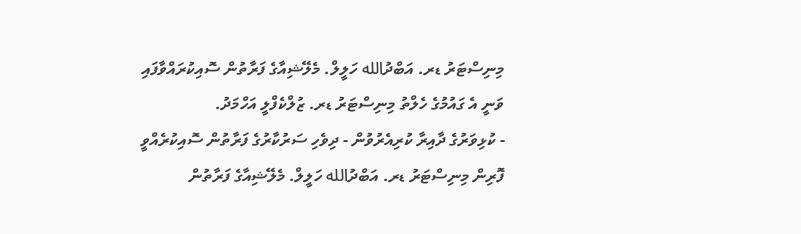މިނިސްޓަރު ޑރ. އަބްދުالله ހަލީލް. މެލޭޝިއާގެ ފަރާތުން ސޮއިކުރައްވާފައި ވަނީ އެ ގައުމުގެ ހެލްތު މިނިސްޓަރު ޑރ. ޒުލްކެފްލީ އަހްމަދު.
- ކުޅިވަރުގެ ދާއިރާ ކުރިއެރުވުން - ދިވެހި ސަރުކާރުގެ ފަރާތުން ސޮއިކުރެއްވީ ފޮރިން މިނިސްޓަރު ޑރ. އަބްދުالله ހަލީލް. މެލޭޝިއާގެ ފަރާތުން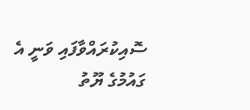ސޮއިކުރައްވާފައި ވަނީ އެ ގައުމުގެ ޔޫތު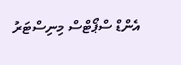އެންޑް ސްޕޯޓްސް މިނިސްޓަރު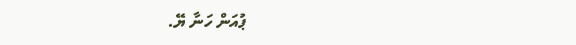ޕުއަން ހަނާ ޔޭ.